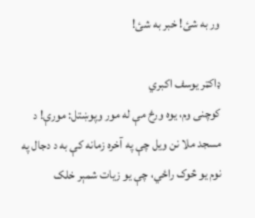ور به شئ! خبر به شئ!

ډاکټر یوسف اکبري
کوچنی وم، یوه ورځ مې له مور وپوښتل: مورې! د مسجد ملا نن ویل چې په آخره زمانه کې به د دجال په نوم یو څوک راځي، چې یو زیات شمېر خلک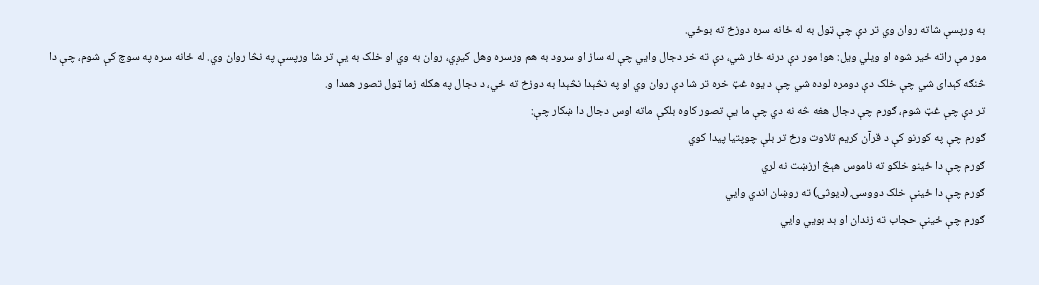به ورپسې شاته روان وي تر دې چې ټول به له ځانه سره دوزخ ته بوځي.
مور مې راته ځیر شوه او ویلي ویل: هو! مور دې درنه ځار شي، دې ته خر دجال وایي چې له ساز او سرود به هم ورسره وهل کیږي، روان به وي او خلک به یې تر شا ورپسې په نڅا روان وي. له ځانه سره په سوچ کې شوم، چې دا څنګه کېدای شي چې خلک دې دومره لوده شي چې د یوه غټ خره تر شا دې روان وي او په نڅېدا نڅېدا به دوزخ ته ځي، د دجال په هکله زما ټول تصور همدا و.
تر دې چې غټ شوم، ګورم چې دجال هغه څه نه دي چې ما یې تصور کاوه بلکې ماته اوس دجال دا ښکار چې:
ګورم چې په کورنو کې د قرآن کریم تلاوت ورځ تر بلې چوپتیا پیدا کوي
ګورم چې دا ځینو خلکو ته ناموس هېڅ ارزښت نه لري
ګورم چې دا ځینې خلک دووسۍ (دیوثۍ) ته روښان اندي وايي
ګورم چې ځینې حجاب ته زندان او بد بویي وایي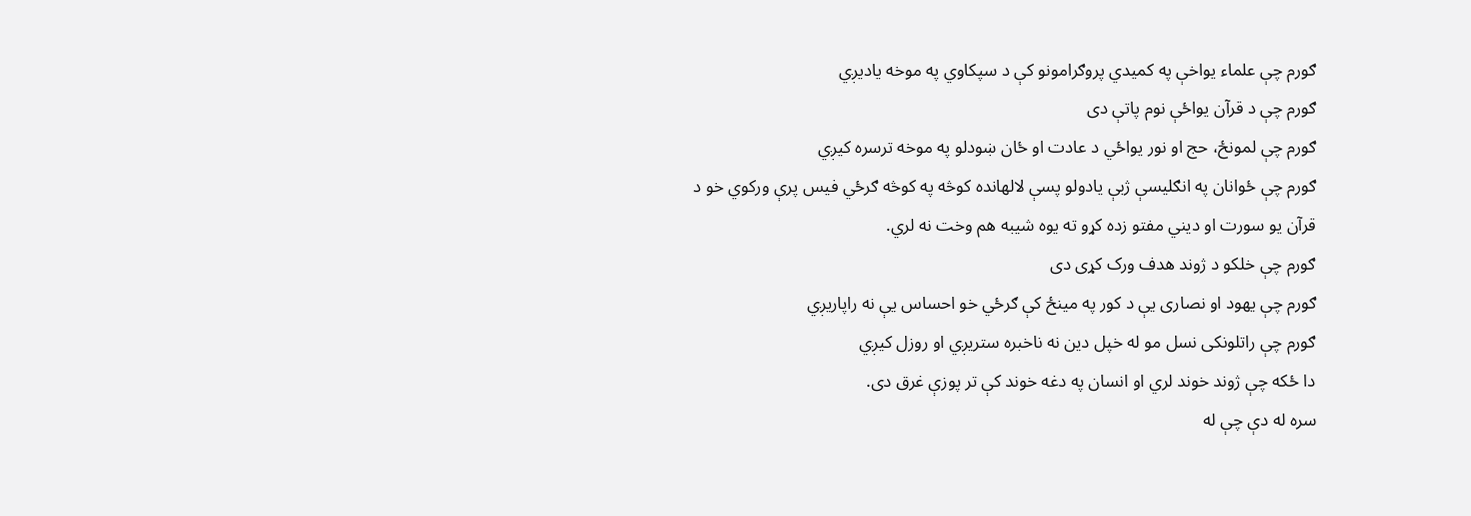ګورم چې علماء یواخې په کمیدي پروګرامونو کې د سپکاوي په موخه یادیږي
ګورم چې د قرآن یواځې نوم پاتې دی
ګورم چې لمونځ، حج او نور یواځي د عادت او ځان ښودلو په موخه ترسره کیږي
ګورم چې ځوانان په انګلیسې ژبې یادولو پسې لالهانده کوڅه په کوڅه ګرځي فیس پرې ورکوي خو د قرآن یو سورت او دیني مفتو زده کړو ته یوه شیبه هم وخت نه لري.
ګورم چې خلکو د ژوند هدف ورک کړی دی
ګورم چې یهود او نصاری یې د کور په مینځ کې ګرځي خو احساس یې نه راپاریږي
ګورم چې راتلونکی نسل مو له خپل دین نه ناخبره ستریږي او روزل کیږي
دا ځکه چې ژوند خوند لري او انسان په دغه خوند کې تر پوزې غرق دی.
سره له دې چې له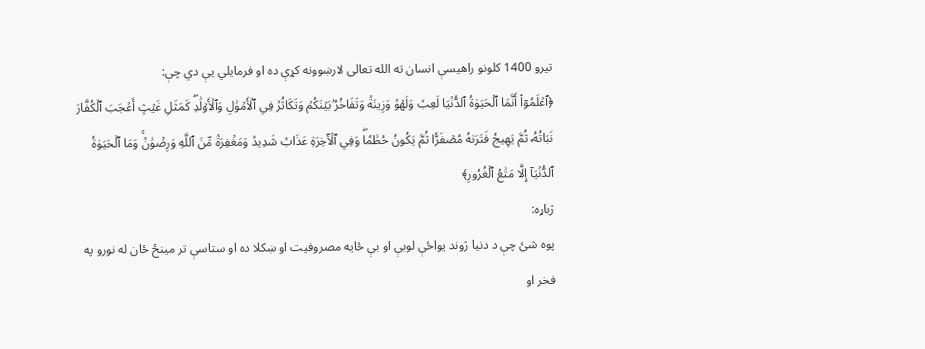تیرو 1400 کلونو راهیسې انسان ته الله تعالی لارښوونه کړې ده او فرمایلي یې دي چې:
﴿ٱعۡلَمُوٓاْ أَنَّمَا ٱلۡحَيَوٰةُ ٱلدُّنۡيَا لَعِبٞ وَلَهۡوٞ وَزِينَةٞ وَتَفَاخُرُۢ بَيۡنَكُمۡ وَتَكَاثُرٞ فِي ٱلۡأَمۡوَٰلِ وَٱلۡأَوۡلَٰدِۖ كَمَثَلِ غَيۡثٍ أَعۡجَبَ ٱلۡكُفَّارَ نَبَاتُهُۥ ثُمَّ يَهِيجُ فَتَرَىٰهُ مُصۡفَرّٗا ثُمَّ يَكُونُ حُطَٰمٗاۖ وَفِي ٱلۡأٓخِرَةِ عَذَابٞ شَدِيدٞ وَمَغۡفِرَةٞ مِّنَ ٱللَّهِ وَرِضۡوَٰنٞۚ وَمَا ٱلۡحَيَوٰةُ ٱلدُّنۡيَآ إِلَّا مَتَٰعُ ٱلۡغُرُورِ﴾
ژباړه:
پوه شئ چې د دنیا ژوند یواځې لوبې او بې ځایه مصروفیت او ښکلا ده او ستاسې تر مینځ ځان له نورو په فخر او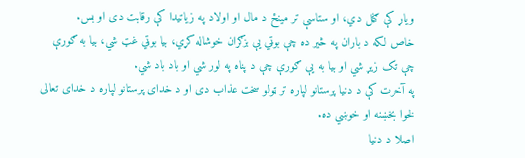ویاړ کې ګڼل دي، او ستاسې تر مینځ د مال او اولاد په زیاتیدا کې رقابت دی او بس.
خاص لکه د باران په څیر ده چې بوټي یې بزګران خوشاله کړي، بیا بوټي غټ شي، بیا به ګورې چې تک زیړ شي او بیا به یې ګورې چې د پناه په لور شي او باد باد شي.
په آخرت کې د دنیا پرستانو لپاره تر ټولو سخت عذاب دی او د خدای پرستانو لپاره د خدای تعالی لخوا بخښنه او خوښي ده.
اصلا د دنیا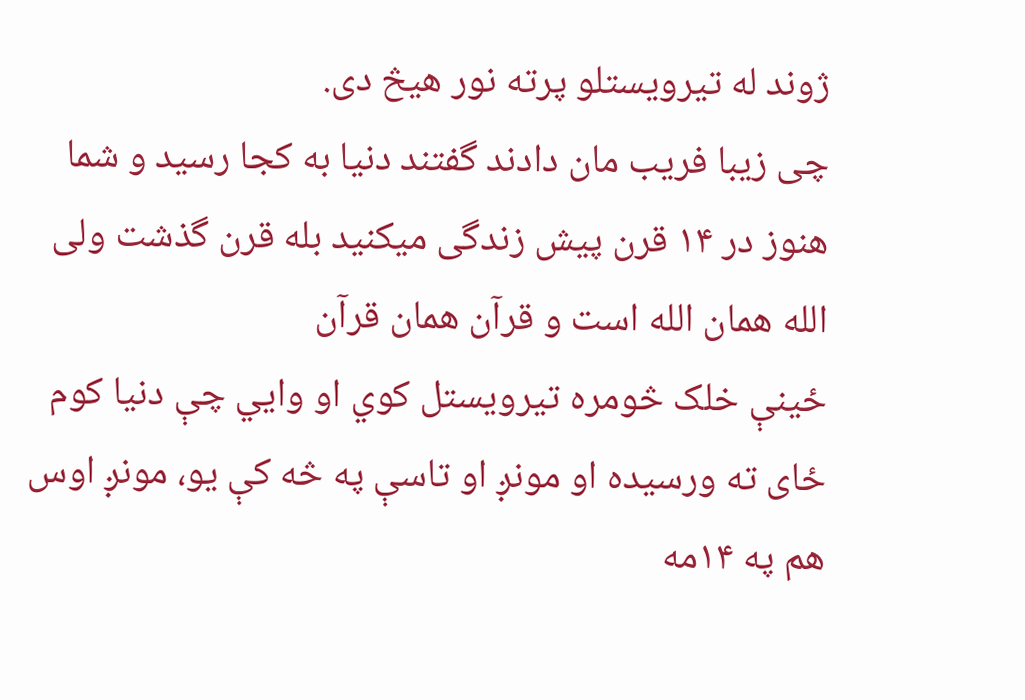ژوند له تیرویستلو پرته نور هیڅ دی.
چی زیبا فریب مان دادند گفتند دنیا به کجا رسید و شما هنوز در ۱۴ قرن پیش زندگی میکنید بله قرن گذشت ولی الله همان الله است و قرآن همان قرآن
ځینې خلک څومره تیرویستل کوي او وایي چې دنیا کوم ځای ته ورسیده او مونږ او تاسې په څه کې یو، مونږ اوس هم په ۱۴مه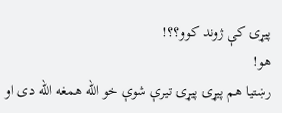پیړۍ کې ژوند کوو؟؟!
هو!
رښتیا هم پیړۍ پیړۍ تیرې شوې خو الله همغه الله دی او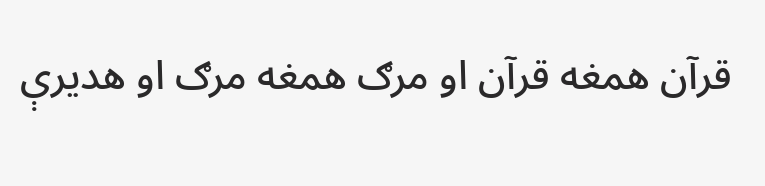قرآن همغه قرآن او مرګ همغه مرګ او هدیرې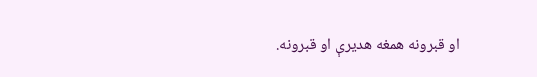او قبرونه همغه هدیرې او قبرونه.